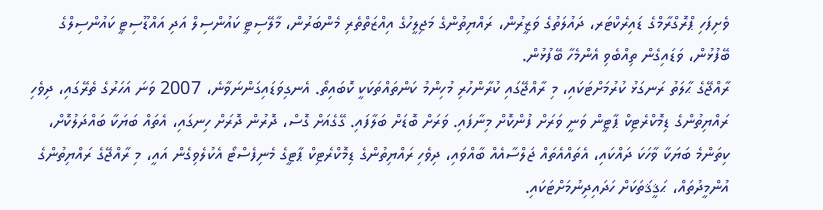ވެށިފަހި ޕްރޮގްރާމްގެ ޑައިރެކްޓަރ، ދައުލަތުގެ ވަޒީރުން، ރައްޔިތުންގެ މަޖިލީހުގެ އިއްޒަތްތެރި މެންބަރުން، މާލޭސިޓީ ކައުންސިލް އަދި އައްޑޫސިޓީ ކައުންސިލްގެ ބޭފުޅުން، ވަޑައިގެން ތިއްބެވި އެންމެހާ ބޭފުޅުން.
ރާއްޖޭގެ ޙާލަތު ރަނގަޅު ކުރުމަށްޓަކައި، މި ރާއްޖޭގައި ކުރާންހުރި މުހިންމު ކަންތައްތަކަކީ ކޮބައިތޯ. އެނގިވަޑައިގަންނަވާނެ، 2007 ވަނަ އަހަރުގެ ތެރޭގައި، ދިވެހި ރައްޔިތުންގެ ޑިމޮކްރެޓިކް ޕާޓީން ވަނީ ވަރަށް ފުންކޮށް މިނާފައި. ވަރަށް ބޮޑަށް ބަލާފައި. ގޭގެއަށް ގޮސް، ދޮރުން ދޮރަށް ހިނގައި، އެތައް ބަޔަކާ ބައްދަލުކޮށް، ކިތަންމެ ބަޔަކާ ވާހަކަ ދައްކައި، އެތައްއެތައް ޖަލްސާއެއް ބާއްވައި، ދިވެހި ރައްޔިތުންގެ ޑިމޮކްރެޓިކް ޕާޓީގެ މެނިފެސްޓޯ އެކުލެވިގެން އައީ، މި ރާއްޖޭގެ ރައްޔިތުންގެ އުންމީދުތައް، ޙަޤީޤަތަކަށް ހަދައިދިނުމަށްޓަކައި.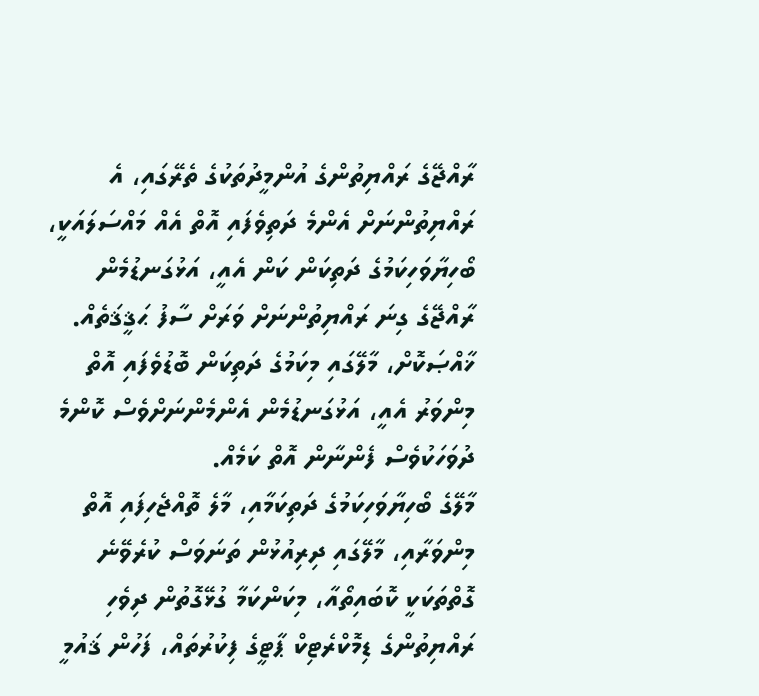ރާއްޖޭގެ ރައްޔިތުންގެ އުންމީދުތަކުގެ ތެރޭގައި، އެ ރައްޔިތުންނަށް އެންމެ ދަތިވެފައި އޮތް އެއް މައްސަލައަކީ، ބޯހިޔާވަހިކަމުގެ ދަތިކަން ކަން އެއީ، އަޅުގަނޑުމެން ރާއްޖޭގެ ގިނަ ރައްޔިތުންނަށް ވަރަށް ސާފު ޙަޤީޤަތެއް. ޚާއްޞަކޮށް، މާލޭގައި މިކަމުގެ ދަތިކަން ބޮޑުވެފައި އޮތް މިންވަރު އެއީ، އަޅުގަނޑުމެން އެންމެންނަށްވެސް ކޮންމެ ދުވަހަކުވެސް ފެންނާން އޮތް ކަމެއް.
މާލޭގެ ބޯހިޔާވަހިކަމުގެ ދަތިކަމާއި، މާލެ ތޮއްޖެހިފައި އޮތް މިންވަރާއި، މާލޭގައި ދިރިއުޅުން ތަނަވަސް ކުރެވޭނެ ގޮތްތަކަކީ ކޮބައިތޯއާ، މިކަންކަމާ ގުޅޭގޮތުން ދިވެހި ރައްޔިތުންގެ ޑިމޮކްރެޓިކް ޕާޓީގެ ފިކުރުތައް، ފަހުން ޤައުމީ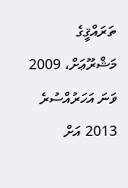ތަރައްޤީގެ މަޝްރޫޢަށް، 2009 ވަނަ އަހަރުއްސުރެ 2013 އަށް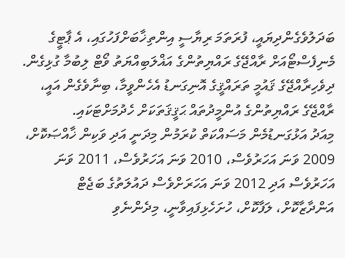ބަދަލުވެގެންދިޔައީ، ފުރަތަމަ ރިޔާސީ އިންތިޚާބަށްފަހުގައި، އެ ޕާޓީގެ މެނިފެސްޓޯއަށް ރާއްޖޭގެ ރައްޔިތުންގެ އަޣްލަބިއްޔަތު ވޯޓް ލިބުމާ ގުޅިގެން. ދިވެހިރާއްޖޭގެ ޤައުމީ ތަރައްޤީގެ އޮނިގަނޑު އެހެންވީމާ، ބިނާވެގެން އައީ، ރާއްޖޭގެ ރައްޔިތުންގެ އުންމީދުތައް ޙަޤީޤަތަކަށް ހެދުމަށްޓަކައި.
މިއަދު އަޅުގަނޑުމެން މަސައްކަތް ކުރަމުން މިދަނީ އަދި ވަކިން ޚާއްޞަކޮށް، 2009 ވަނަ އަހަރުވެސް، 2010 ވަނަ އަހަރުވެސް، 2011 ވަނަ އަހަރުވެސް އަދި 2012 ވަނަ އަހަރަށްވެސް ދައުލަތުގެ ބަޖެޓް އަންދާޒާކޮށް، ލަފާކޮށް، ހުށަހެޅިފައިވާނީ، މިދެންނެވި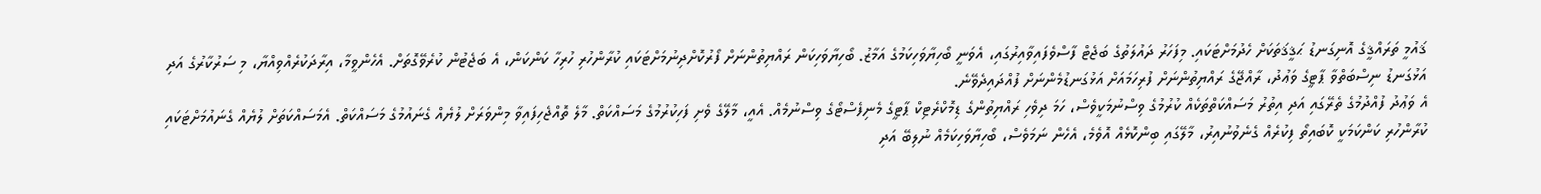ޤައުމީ ތަރައްޤީގެ އޮނިގަނޑު ޙަޤީޤަތަކަށް ހެދުމަށްޓަކައި. މިފަހަރު ދައުލަތުގެ ބަޖެޓް ފާސްވެފައިވާއިރުގައި، އެވަނީ ބޯހިޔާވަހިކަމުގެ އަމާޒު. ބޯހިޔާވަހިކަން ރައްޔިތުންނަށް ފޯރުކޮށްދިނުމަށްޓަކައި ކުރާންހުރި ހުރިހާ ކަންކަން، އެ ބަޖެޓުން ކުރެވޭގޮތަށް. އެހެންވީމާ، އިރާދަކުރެއްވިއްޔާ، މި ސަރުކާރުގެ އަދި އަޅުގަނޑު ނިސްބަތްވާ ޕާޓީގެ ވަޢުދު، ރާއްޖޭގެ ރައްޔިތުންނަށް ފުރިހަމައަށް އަޅުގަނޑުމެންނަށް ފުއްދައިދެވޭނެ.
އެ ވަޢުދު ފުއްދުމުގެ ތެރޭގައި އަދި އިތުރު މަސައްކަތްތަކެއް ކުރުމުގެ ވިސްނުމަކީވެސް، ހަމަ ދިވެހި ރައްޔިތުންގެ ޑިމޮކްރެޓިކް ޕާޓީގެ މެނިފެސްޓޯގެ ވިސްނުމެއް. އެއީ، މާލޭގެ ވެށި ފަހިކުރުމުގެ މަސައްކަތް. މާލެ ތޮއްޖެހިފައިވާ މިންވަރަށް ލުޔެއް ގެނައުމުގެ މަސައްކަތް. އެމަސައްކަތަށް ލުޔެއް ގެނައުމަށްޓަކައި ކުރާންހުރި ކަންކަމަކީ ކޮބައިތޯ ފިކުރެއް ގެނެވުނުއިރު، މާލޭގައި ބިންކޮޅެއް އޮވެމެ، އެހެން ނަމަވެސް، ބޯހިޔާވަހިކަމެއް ނުލިބޭ އަދި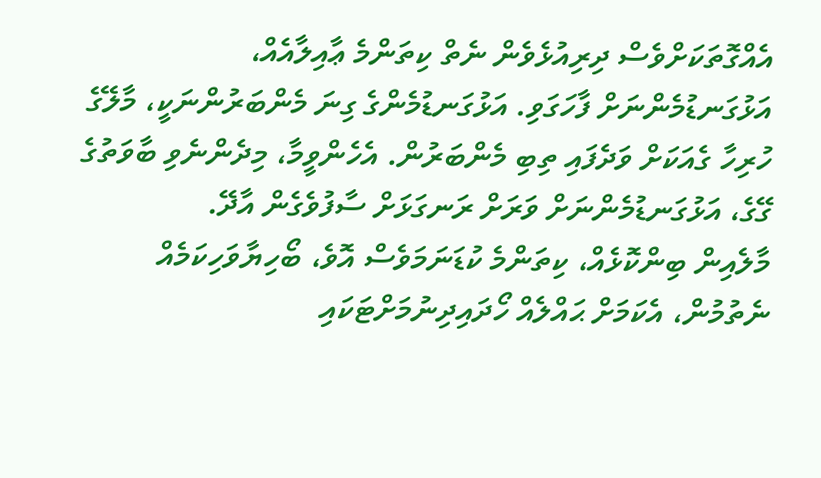އެއްގޮތަކަށްވެސް ދިރިއުޅެވެން ނެތް ކިތަންމެ ޢާއިލާއެއް، އަޅުގަނޑުމެންނަށް ފާހަގަވި. އަޅުގަނޑުމެންގެ ގިނަ މެންބަރުންނަކީ، މާލޭގެ ހުރިހާ ގެއަކަށް ވަދެފައި ތިބި މެންބަރުން. އެހެންވީމާ، މިދެންނެވި ބާވަތުގެ ގޭގެ، އަޅުގަނޑުމެންނަށް ވަރަށް ރަނގަޅަށް ސާފުވެގެން އާދޭ.
މާލެއިން ބިންކޮޅެއް، ކިތަންމެ ކުޑަނަމަވެސް އޮވެ، ބޯހިޔާވަހިކަމެއް ނެތުމުން، އެކަމަށް ޙައްލެއް ހޯދައިދިނުމަށްޓަކައި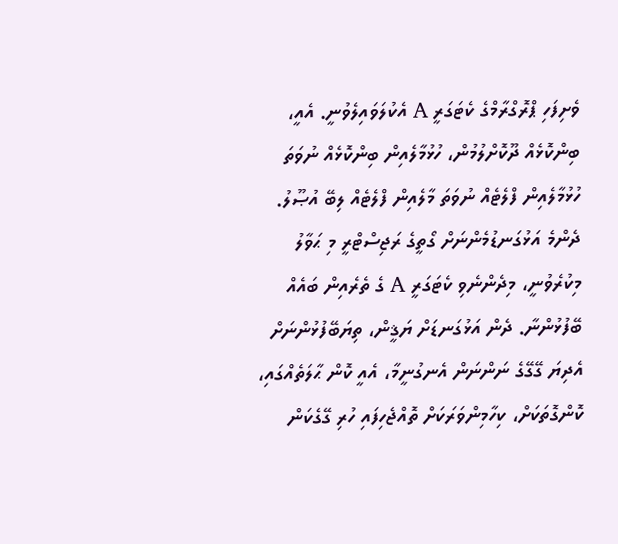ވެށިފަހި ޕްރޮގްރާމްގެ ކެޓަގަރީ A އެކުލަވައިލެވުނީ. އެއީ، ބިންކޮޅެއް ދޫކޮށްލުމުން، ހުޅުމާލެއިން ބިންކޮޅެއް ނުވަތަ ހުޅުމާލެއިން ފްލެޓެއް ނުވަތަ މާލެއިން ފްލެޓެއް ލިބޭ އުޞޫލު. ދެންމެ އަޅުގަނޑުމެންނަށް ގޯތީގެ ރަޖިސްޓްރީ މި ޙަވާލު މިކުރެވުނީ، މިދެންނެވި ކެޓަގަރީ A ގެ ތެރެއިން ބައެއް ބޭފުޅުންނާ. ދެން އަޅުގަނޑަށް ޔަޤީން، ތިޔަބޭފުޅުންނަށް އެދިޔަ ގޭގޭގެ ނަންނަން އެނގުނީމާ، އެއީ ކޮން ޙާލަތެއްގައި، ކޮންގޮތަކަށް، ކިހާމިންވަރަކަށް ތޮއްޖެހިފައި ހުރި ގޭގެކަން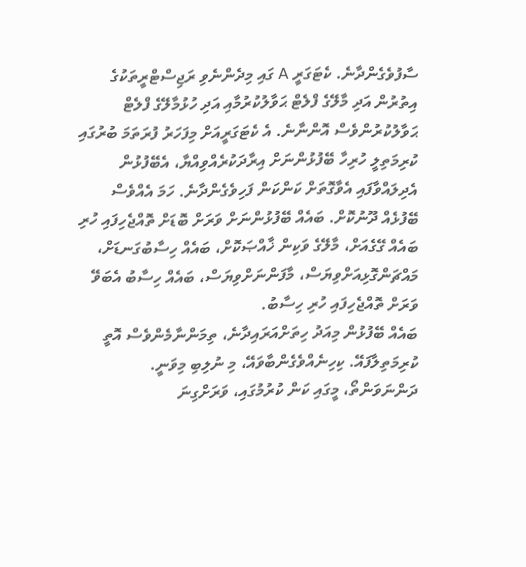ސާފުވެގެންދާނެ. ކެޓަގަރީ A ގައި މިދެންނެވި ރަޖިސްޓްރީތަކުގެ އިތުރުން އަދި މާލޭގެ ފްލެޓް ޙަވާލުކުރުމާއި އަދި ހުޅުމާލޭގެ ފްލެޓް ޙަވާލުކުރުންވެސް އޮންނާނެ. އެ ކެޓަގަރީއަށް މިފަހަރު ފުރަތަމަ ބުރުގައި ކުރިމަތިލީ ހުރިހާ ބޭފުޅުންނަށް އިރާދަކުރެއްވިއްޔާ، އެބޭފުޅުން އެދިލައްވާފައި އެވާގޮތަށް ކަންކަން ފަހިވެގެންދާނެ. ހަމަ އެއްވެސް ބޭފުޅެއް ދޫނުކޮށް. ބައެއް ބޭފުޅުންނަށް ވަރަށް ބޮޑަށް ތޮއްޖެހިފައި ހުރި ބައެއް ގޭގެއަށް، މާލޭގެ ވަކިން ޚާއްޞަކޮށް، ބައެއް ހިސާބުގަނޑަށް، މައްޗަންގޮޅިއަށްވިޔަސް، މާފަންނަށްވިޔަސް، ބައެއް ހިސާބު އެބަވޭ ވަރަށް ތޮއްޖެހިފައި ހުރި ހިސާބު.
ބައެއް ބޭފުޅުން މިއަދު ހިތަށްއަރައިދާނެ، ތިމަންނާމެންވެސް އޮތީ ކުރިމަތިލާފައޭ. ކިހިނެއްވެގެންބާވައޭ، މި ނުލިބި މިވަނީ. ދަންނަވަންތޯ، މީގައި ކަން ކުރުމުގައި، ވަރަށްގިނަ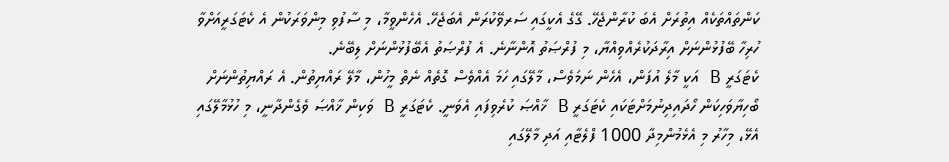ކަންތައްތަކެއް އިތުރަށް އެބަ ކުރާންޖެހޭ. ގޭގެ އެކީގައި ސަރވޭކުރަން އެބަޖެހޭ. އެހެންވީމާ، މި ސާފުވި މިންވަރަކުން އެ ކެޓަގަރީއަށްވާ ހުރިހާ ބޭފުޅުންނަށް އިރާދަކުރެއްވިއްޔާ، މި ފުރްޞަތު އޮންނާނެ. އެ ފުރްޞަތު އެބޭފުޅުންނަށް ލިބޭނެ.
ކެޓަގަރީ B އަކީ މާލެ އުފަން، އެހެން ނަމަވެސް، މާލޭގައި ހަމަ އެއްވެސް ގޮތެއް ނެތް މީހުން، މާލޭ ރައްޔިތުން. އެ ރައްޔިތުންނަށް ބޯހިޔާވަހިކަން ހޯދައިދިނުމަށްޓަކައި ކެޓަގަރީ B ޚާއްޞަ ކުރެވިފައި އެވަނީ. ކެޓަގަރީ B ވަކިން ޚާއްޞަ ވެގެންދާނީ، މި ހުޅުމާލޭގައި އެޅޭ، މިހާރު މި އެޅެމުންމިދާ 1000 ފްލެޓާއި އަދި މާލޭގައި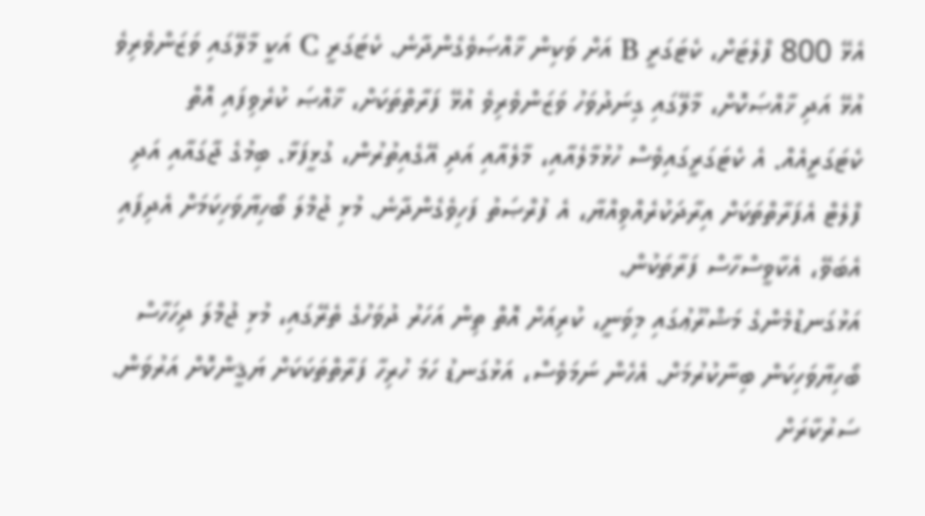އެޅޭ 800 ފްލެޓަށް، ކެޓަގަރީ B އަށް ވަކިން ޚާއްޞަވެގެންދާނެ. ކެޓަގަރީ C އަކީ މާލޭގައި ވަޒަންވެރިވެ އުޅޭ އަދި ޚާއްޞަކޮށް، މާލޭގައި ގިނަދުވަހު ވަޒަންވެރިވެ އުޅޭ ފަރާތްތަކަށް، ޚާއްޞަ ކުރެވިފައި އޮތް ކެޓަގަރީއެއް. އެ ކެޓަގަރީގައިވެސް ހުޅުމާލެއާއި، މާލެއާއި އަދި އޭގެއިތުރުން، ގުޅީފަޅާ. ބިމުގެ ޖާގައާއި އަދި ފްލެޓް އެފަރާތްތަކަށް އިރާދަކުރެއްވިއްޔާ، އެ ފުރްޞަތު ފަހިވެގެންދާނެ. މުޅި ޖުމްލަ ބޯހިޔާވަހިކަމަށް އެދިފައި އެބަވޭ، އެކާވީސްހާސް ފަރާތަކުން.
އަޅުގަނޑުމެންގެ މަޝްރޫޢުގައި މިވަނީ، ކުރިއަށް އޮތް ތިން އަހަރު ދުވަހުގެ ތެރޭގައި، މުޅި ޖުމްލަ ދިހަހާސް ބޯހިޔާވަހިކަން ބިނާކުރުމަށް. އެހެން ނަމަވެސް، އަޅުގަނޑު ހަމަ ހުރިހާ ފަރާތްތަކަކަށް ޔަޤީންކޮށް އަރުވަން. ސަރުކާރަށް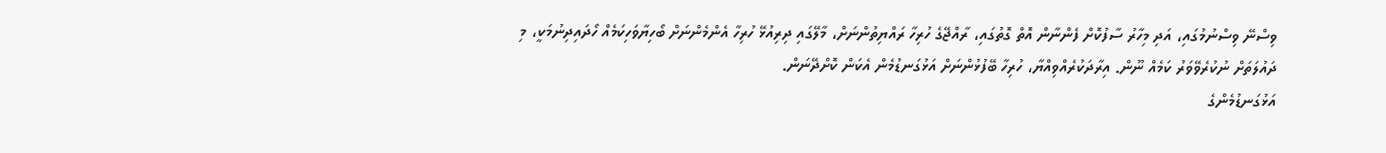ވިސްނޭ ވިސްނުމުގައި، އަދި މިހާރު ސާފުކޮށް ފެންނާން އޮތް ގޮތުގައި، ރާއްޖޭގެ ހުރިހާ ރައްޔިތުންނަށް، މާލޭގައި ދިރިއުޅޭ ހުރިހާ އެންމެންނަށް ބޯހިޔާވަހިކަމެއް ހޯދައިދިނުމަކީ، މި ދައުލަތަށް ނުކުރެވޭވަރު ކަމެއް ނޫން. އިރާދަކުރެއްވިއްޔާ، ހުރިހާ ބޭފުޅުންނަށް އަޅުގަނޑުމެން އެކަން ކޮށްދޭނަން.
އަޅުގަނޑުމެންގެ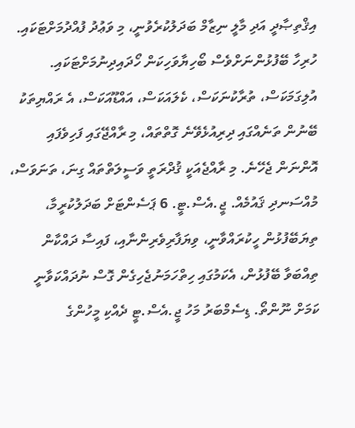އިޤްތިޞާދީ އަދި މާލީ ނިޒާމް ބަދަލުކުރެވުނީ، މި ވަޢުދު ފުއްދުމަށްޓަކައި. ހުރިހާ ބޭފުޅުންނަށްވެސް ބޯހިޔާވަހިކަން ހޯދައިދިނުމަށްޓަކައި. އުލިގަމަކަސް، ތުރާކުނަކަސް، ކެލައަކަސް، އައްޑޫއަކަސް، އެ ރައްޔިތަކު ބޭނުން ތަނެއްގައި ދިރިއުޅެވޭނެ ގޮތްތައް، މި ރާއްޖޭގައި ފަހިވެފައި އޮންނަން ޖެހޭނެ. މި ރާއްޖެއަކީ ޤުދްރަތީ ވަސީލަތްތައް ގިނަ، ތަނަވަސް، މުއްސަނދި ޤައުމެއް. ޖީ.އެސް.ޓީ. 6 ޕަސެންޓަށް ބަދަލުކުރީމާ، ތިޔަބޭފުޅުން ހީކުރައްވާނީ، ވިޔަފާރިވެރިންނާއި، ފައިސާ ދައްކާން ތިއްބަވާ ބޭފުޅުން، އެކަމުގައި ހިތްހަމަނުޖެހިގެން ގޮސް ނުދައްކަވާނީ ކަމަށް ނޫންތޯ. ޑިސެމްބަރު މަހު ޖީ.އެސް.ޓީ ދެއްކި މީހުންގެ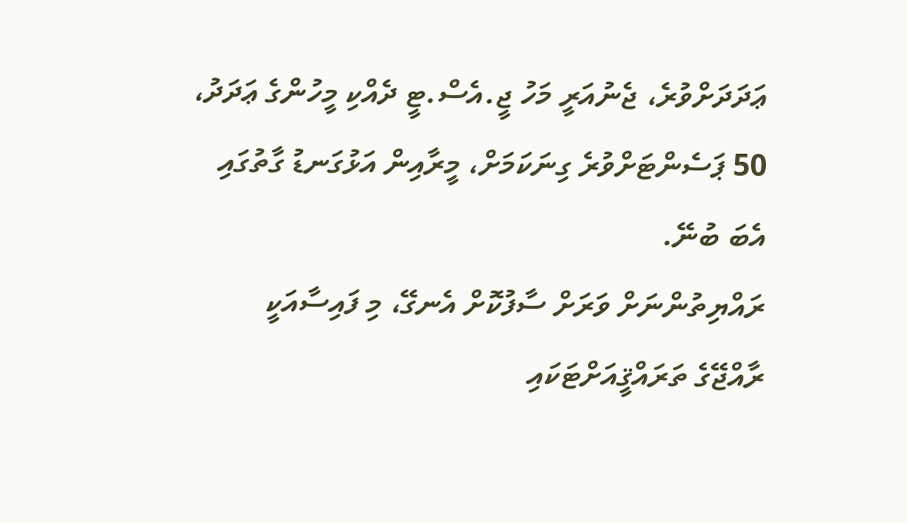ޢަދަދަށްވުރެ، ޖެނުއަރީ މަހު ޖީ.އެސް.ޓީ ދެއްކި މީހުންގެ ޢަދަދު، 50 ޕަސެންޓަށްވުރެ ގިނަކަމަށް، މީރާއިން އަޅުގަނޑު ގާތުގައި އެބަ ބުނޭ.
ރައްޔިތުންނަށް ވަރަށް ސާފުކޮށް އެނގޭ، މި ފައިސާއަކީ ރާއްޖޭގެ ތަރައްޤީއަށްޓަކައި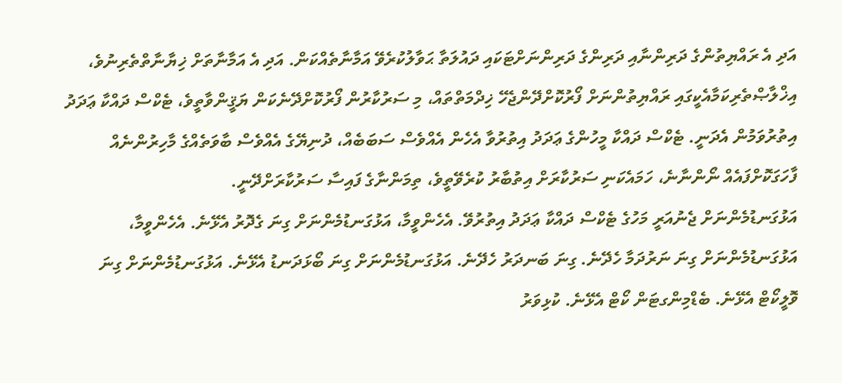އަދި އެ ރައްޔިތުންގެ ދަރިންނާއި ދަރިންގެ ދަރިންނަށްޓަކައި ދައުލަތާ ޙަވާލުކުރެވޭ އަމާނާތެއްކަން. އަދި އެ އަމާނާތަށް ޚިޔާނާތްތެރިނުވެ، އިޚްލާޞްތެރިކަމާއެކީގައި ރައްޔިތުންނަށް ފޯރުކޮށްދޭންޖެހޭ ޚިދްމަތްތައް، މި ސަރުކާރުން ފޯރުކޮށްދޭނެކަން ޔަޤީންވާތީވެ، ޓެކްސް ދައްކާ ޢަދަދު އިތުރުވަމުން އެދަނީ. ޓެކްސް ދައްކާ މީހުންގެ ޢަދަދު އިތުރުވާ އެހެން އެއްވެސް ސަބަބެއް، ދުނިޔޭގެ އެއްވެސް ބާވަތެއްގެ މާހިރުންނެއް ފާހަގަކޮށްފައެއް ނޯންނާނެ، ހަމައެކަނި ސަރުކާރަށް އިތުބާރު ކުރެވޭތީވެ، ތިމަންނާގެ ފައިސާ ސަރުކާރަށްދޭނީ.
އަޅުގަނޑުމެންނަށް ޖެނުއަރީ މަހުގެ ޓެކްސް ދައްކާ ޢަދަދު އިތުރުވޭ. އެހެންވީމާ، އަޅުގަނޑުމެންނަށް ގިނަ ގެދޮރު އެޅޭނެ. އެހެންވީމާ، އަޅުގަނޑުމެންނަށް ގިނަ ނަރުދަމާ ހެދޭނެ. ގިނަ ބަނދަރު ހެދޭނެ. އަޅުގަނޑުމެންނަށް ގިނަ ބޯޅަދަނޑު އެޅޭނެ. އަޅުގަނޑުމެންނަށް ގިނަ ވޮލީކޯޓް އެޅޭނެ. ބެޑްމިންގޓަން ކޯޓް އެޅޭނެ. ކުޅިވަރު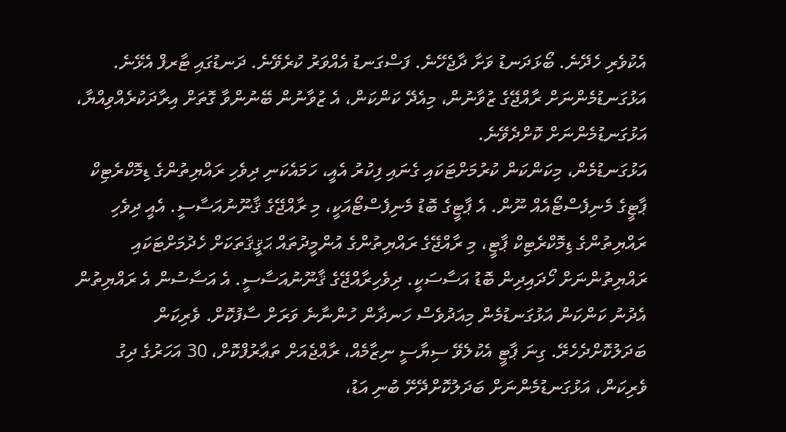އެކުވެރި ހެދޭނެ. ބޯޅަދަނޑު ވަށާ ދާޖެހޭނެ. ފަސްގަނޑު އެއްވަރު ކުރެވޭނެ. ދަނޑުގައި ޓާރފް އެޅޭނެ. އަޅުގަނޑުމެންނަށް ރާއްޖޭގެ ޒުވާނުން، މިއެދޭ ކަންކަން، އެ ޒުވާނުން ބޭނުންވާ ގޮތަށް އިރާދަކުރެއްވިއްޔާ، އަޅުގަނޑުމެންނަށް ކޮށްދެވޭނެ.
އަޅުގަނޑުމެން، މިކަންކަން ކުރުމަށްޓަކައި ގެނައި ފިކުރު އެއީ، ހަމައެކަނި ދިވެހި ރައްޔިތުންގެ ޑިމޮކްރެޓިކް ޕާޓީގެ މެނިފެސްޓޯއެއް ނޫން. އެ ޕާޓީގެ ބޮޑު މެނިފެސްޓޯއަކީ، މި ރާއްޖޭގެ ޤާނޫނުއަސާސީ. އެއީ ދިވެހި ރައްޔިތުންގެ ޑިމޮކްރެޓިކް ޕާޓީ، މި ރާއްޖޭގެ ރައްޔިތުންގެ އުންމީދުތައް ޙަޤީޤަތަކަށް ހެދުމަށްޓަކައި ރައްޔިތުންނަށް ހޯދައިދިން ބޮޑު އަސާސަކީ. ދިވެހިރާއްޖޭގެ ޤާނޫނުއަސާސީ. އެ އަސާސުން އެ ރައްޔިތުން އެދުނު ކަންކަން އަޅުގަނޑުމެން މިއަދުވެސް ހަނދާން ހުންނާނެ ވަރަށް ސާފުކޮށް. ވެރިކަން ބަދަލުކޮށްދެހެރޭ. ގިނަ ޕާޓީ އެކުލެވޭ ސިޔާސީ ނިޒާމެއް، ރާއްޖެއަށް ތަޢާރުފްކޮށް، 30 އަހަރުގެ ދިގު ވެރިކަން، އަޅުގަނޑުމެންނަށް ބަދަލުކޮށްދޭށޭ ބުނި އަޑު،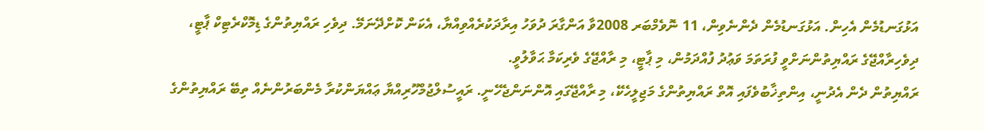އަޅުގަނޑުމެން އެހިން. އަޅުގަނޑުމެން ދެންނެވިން، 11 ނޮވެމްބަރ 2008ވާ އަންގާރަ ދުވަހު އިރާދަކުރެއްވިއްޔާ، އެކަން ކޮށްދޭނަމޭ. ދިވެހި ރައްޔިތުންގެ ޑިމޮކްރެޓިކް ޕާޓީ، ދިވެހިރާއްޖޭގެ ރައްޔިތުންނަށްވީ ފުރަތަމަ ވަޢުދު ފުއްދަމުން، މި ޕާޓީ، މި ރާއްޖޭގެ ވެރިކަމާ ޙަވާލުވީ.
ރައްޔިތުން ދެން އެދުނީ، އިންތިޚާބުވެފައި އޮތް ރައްޔިތުންގެ މަޖިލީހެކޭ، މި ރާއްޖޭގައި އޮންނަންޖެހޭނީ. ރައީސުލްޖުމްހޫރިއްޔާ ޢައްޔަންކުރާ މެންބަރުންނެއް ތިބޭ ރައްޔިތުންގެ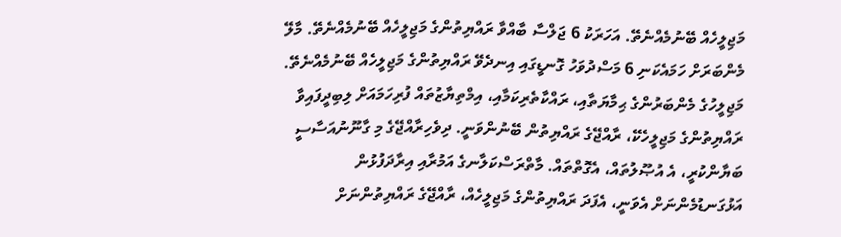މަޖިލީހެއް ބޭނުމެއްނެތޭ. އަހަރަކު 6 ޖަލްސާ ބާއްވާ ރައްޔިތުންގެ މަޖިލީހެއް ބޭނުމެއްނެތޭ. މާލޭ މެންބަރަށް ހަމައެކަނި 6 މަސްދުވަހު ގޮނޑީގައި އިނދެވޭ ރައްޔިތުންގެ މަޖިލީހެއް ބޭނުމެއްނެތޭ. މަޖިލީހުގެ މެންބަރުންގެ ޙިމާޔަތާއި، ރައްކާތެރިކަމާއި، އިމްތިޔާޒުތައް ފުރިހަމައަށް ލިބިދީފައިވާ ރައްޔިތުންގެ މަޖިލީހެކޭ، ރާއްޖޭގެ ރައްޔިތުން ބޭނުންވަނީ. ދިވެހިރާއްޖޭގެ މި ގާނޫނުއަސާސީ ބަޔާންކުރީ، އެ އުޞޫލުތައް، އެގޮތްތައް. މާތްރަސްކަލާނގެ އަމުރާއި އިރާދަފުޅުން އަޅުގަނޑުމެންނަށް އެވަނީ، އެފަދަ ރައްޔިތުންގެ މަޖިލީހެއް، ރާއްޖޭގެ ރައްޔިތުންނަށް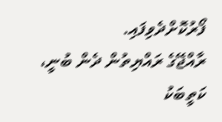ފޯރުކޮށްދެވިފައި.
ރާއްޖޭގެ ރައްޔިތުން ދެން ބުނީ، ކަތީބަކު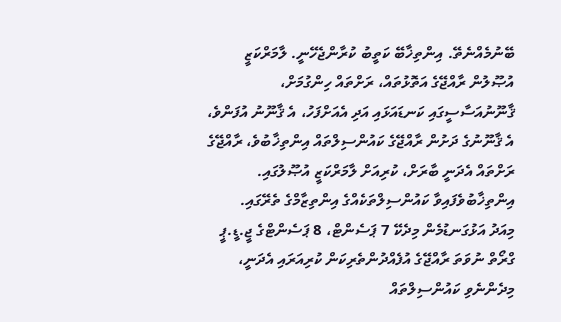ބޭނުމެއްނެތޭ. އިންތިޚާބޭ ކަތީބު ކުރާންޖެހޭނީ. ލާމަރްކަޒީ އުޞޫލުން ރާއްޖޭގެ އަތޮޅުތައް، ރަށްތައް ހިންގުމަށް، ޤާނޫނުއަސާސީގައި ކަނޑައަޅައި އަދި އެއަށްފަހު، އެ ޤާނޫނު އުފަންވެ، އެ ޤާނޫނުގެ ދަށުން ރާއްޖޭގެ ކައުންސިލްތައް އިންތިޚާބުވެ، ރާއްޖޭގެ ރަށްތައް އެދަނީ ބާރަށް، ކުރިއަށް ލާމަރްކަޒީ އުޞޫލުގައި. އިންތިޚާބުވެފައިވާ ކައުންސިލްތަކެއްގެ އިންތިޒާމްގެ ތެރޭގައި.
މިއަދު އަޅުގަނޑުމެން މިދެކޭ 7 ޕަސެންޓް، 8 ޕަސެންޓްގެ ޖީ.ޑީ.ޕީ ގްރޯތް ނުވަތަ ރާއްޖޭގެ އުފެއްދުންތެރިކަން ކުރިއަރައި އެދަނީ، މިދެންނެވި ކައުންސިލްތައް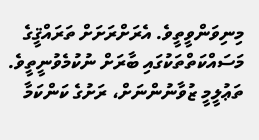މިނިވަންވީތީވެ. އެރަށްރަށަށް ތަރައްޤީގެ މަސައްކަތްތަކުގައި ބާރަށް ނުކުމެވުނީތީވެ. ތަޢުލީމީ ޒުވާނުންނަށް، ރަށުގެ ކަންކަމާ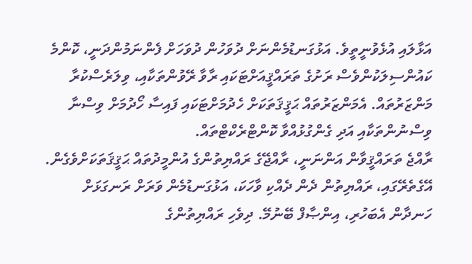އަޅާލައި އުޅެވުނީތީވެ. އަޅުގަނޑުމެންނަށް ދުވަހުން ދުވަހަށް ފެންނަމުންދަނީ، ކޮންމެ ކައުންސިލަކުންވެސް ރަށުގެ ތަރައްޤީއަށްޓަކައި ރާވާ ރޭވުންތަކާއި، ވިލަރެސްކުރާ މަންޒަރުތައް. އެމަންޒަރުތައް ޙަޤީޤަތަކަށް ހެދުމަށްޓަކައި ފައިސާ ހޯދުމަށް ވިސްނާ ވިސްނުންތަކާއި އަދި ގެންގުޅުއްވާ ކޮންޓްރެކްޓްތައް.
ރާއްޖެ ތަރައްޤީވާން އަންނަނީ، ރާއްޖޭގެ ރައްޔިތުންގެ އުންމީދުތައް ޙަޤީޤަތަކަށްވެގެން. އޭގެތެރޭގައި، ރައްޔިތުން ދެން ދެއްކި ވާހަކަ، އަޅުގަނޑުމެން ވަރަށް ރަނގަޅަށް ހަނދާން އެބަހުރި، އިންޞާފް ބޭނުމޭ. ދިވެހި ރައްޔިތުންގެ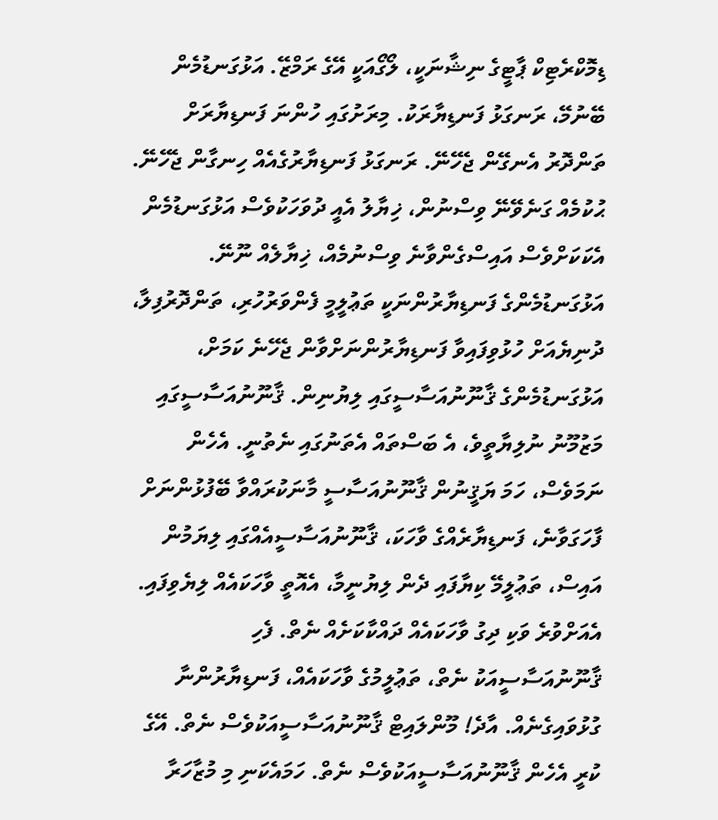ޑިމޮކްރެޓިކް ޕާޓީގެ ނިޝާނަކީ، ލޯގޯއަކީ އޭގެ ރަމްޒޭ. އަޅުގަނޑުމެން ބޭނުމޭ، ރަނގަޅު ފަނޑިޔާރަކު. މިރަށުގައި ހުންނަ ފަނޑިޔާރަށް ތަންދޮރު އެނގޭން ޖެހޭނޭ. ރަނގަޅު ފަނޑިޔާރުގެއެއް ހިނގާން ޖެހޭނޭ. ޙުކުމެއް ގަނެވޭނޭ ވިސްނުން، ޚިޔާލު އެއީ ދުވަހަކުވެސް އަޅުގަނޑުމެން އެކަކަށްވެސް އައިސްގެންވާނެ ވިސްނުމެއް، ޚިޔާލެއް ނޫނޭ. އަޅުގަނޑުމެންގެ ފަނޑިޔާރުންނަކީ ތަޢުލީމީ ފެންވަރުހުރި، ތަންދޮރުފިލާ، ދުނިޔެއަށް ހުޅުވިފައިވާ ފަނޑިޔާރުންނަށްވާން ޖެހޭނެ ކަމަށް، އަޅުގަނޑުމެންގެ ޤާނޫނުއަސާސީގައި ލިޔުނިން. ޤާނޫނުއަސާސީގައި މަޒުމޫނު ނުލިޔާތީވެ، އެ ބަސްތައް އެތަނުގައި ނެތުނީ. އެހެން ނަމަވެސް، ހަމަ ޔަޤީނުން ޤާނޫނުއަސާސީ މާނަކުރައްވާ ބޭފުޅުންނަށް ފާހަގަވާނެ، ފަނޑިޔާރެއްގެ ވާހަކަ، ޤާނޫނުއަސާސީއެއްގައި ލިޔަމުން އައިސް، ތަޢުލީމޭ ކިޔާފައި ދެން ލިޔުނީމާ، އެއޮތީ ވާހަކައެއް ލިޔެވިފައި. އެއަށްވުރެ ވަކި ދިގު ވާހަކައެއް ދައްކާކަށެއް ނެތް. ފެހި ޤާނޫނުއަސާސީއަކު ނެތް، ތަޢުލީމުގެ ވާހަކައެއް، ފަނޑިޔާރުންނާ ގުޅުވައިގެނެއް. އާދެ! މޫންލައިޓް ޤާނޫނުއަސާސީއަކުވެސް ނެތް. އޭގެ ކުރީ އެހެން ޤާނޫނުއަސާސީއަކުވެސް ނެތް. ހަމައެކަނި މި މުޒާހަރާ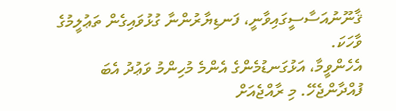ޤާނޫނުއަސާސީގައިވާނީ، ފަނޑިޔާރުންނާ ގުޅުވައިގެން ތަޢުލީމުގެ ވާހަކަ.
އެހެންވީމާ، އަޅުގަނޑުމެންގެ އެންމެ މުހިންމު ވަޢުދު އެބަ ފުއްދާންޖެހޭ. މި ރާއްޖެއަށް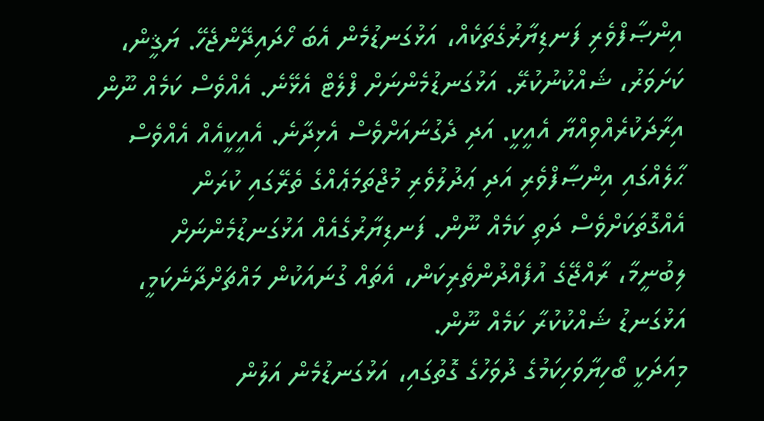އިންޞާފްވެރި ފަނޑިޔާރުގެތަކެއް، އަޅުގަނޑުމެން އެބަ ހޯދައިދޭންޖެހޭ. ޔަޤީން، ކަށަވަރު، ޝައްކުނުކުރޭ. އަޅުގަނޑުމެންނަށް ފްލެޓް އެޅޭނެ. އެއްވެސް ކަމެއް ނޫން އިރާދަކުރެއްވިއްޔާ އެއީކީ. އަދި ދެގުނައަށްވެސް އެޅިދާނެ. އެއީކީއެއް އެއްވެސް ޙާލެއްގައި އިންޞާފްވެރި އަދި ޢަދުލުވެރި މުޖްތަމަޢެއްގެ ތެރޭގައި ކުރަން އެއްގޮތަކަށްވެސް ދަތި ކަމެއް ނޫން. ފަނޑިޔާރުގެއެއް އަޅުގަނޑުމެންނަށް ލިބުނީމާ، ރާއްޖޭގެ އުފެއްދުންތެރިކަން، އެތައް ގުނައަކުން މައްޗަށްދާނެކަމީ، އަޅުގަނޑު ޝައްކުކުރާ ކަމެއް ނޫން.
މިއަދަކީ ބޯހިޔާވަހިކަމުގެ ދުވަހުގެ ގޮތުގައި، އަޅުގަނޑުމެން އަލުން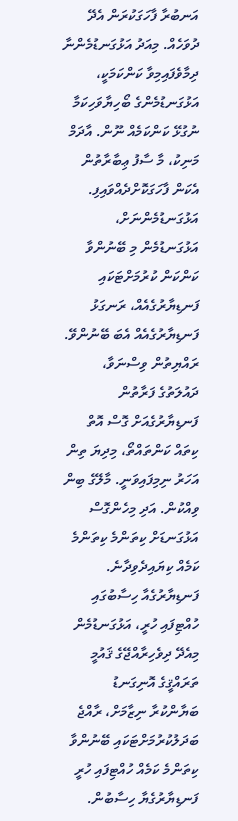އަނބުރާ ފާހަގަކުރަން އެދޭ ދުވަހެއް. މިއަދު އަޅުގަނޑުމެންނާ ދިމާވެފައިމިވާ ކަންކަމަކީ، އަޅުގަނޑުމެންގެ ބޯހިޔާވަހިކަމާ ނުގުޅޭ ކަންކަމެއް ނޫން. އާދަމް މަނިކު، މާ ސާފު ޢިބާރާތުން އެކަން ފާހަގަކޮށްދެއްވައިފި.
އަޅުގަނޑުމެންނަށް، އަޅުގަނޑުމެން މި ބޭނުންވާ ކަންކަން ކުރުމަށްޓަކައި ފަނޑިޔާރުގެއެއް، ރަނގަޅު ފަނޑިޔާރުގެއެއް އެބަ ބޭނުންވޭ. ރައްޔިތުން ވިސްނަވާ، ދައުލަތުގެ ފަރާތުން ފަނޑިޔާރުގެއަށް ގޮސް އޮތް ކިތައް ކަންތައްތޯ، މިދިޔަ ތިން އަހަރު ނިމިފައިވަނީ. މާލޭގެ ބިން ވިއްކުން. އަދި މިހެންގޮސް އަޅުގަނޑަށް ކިތަންމެ ކިތަންމެ ކަމެއް ކިޔައިދެވިދާނެ. ފަނޑިޔާރުގެއާ ހިސާބުގައި ހުއްޓިފައި ހުރީ، އަޅުގަނޑުމެން މިއެދޭ ދިވެހިރާއްޖޭގެ ޤައުމީ ތަރައްޤީގެ އޮނިގަނޑު ބަޔާންކުރާ ނިޒާމަށް، ރާއްޖެ ބަދަލުކުރުމަށްޓަކައި ބޭނުންވާ ކިތަންމެ ކަމެއް ހުއްޓިފައި ހުރީ ފަނޑިޔާރުގެޔާ ހިސާބުން.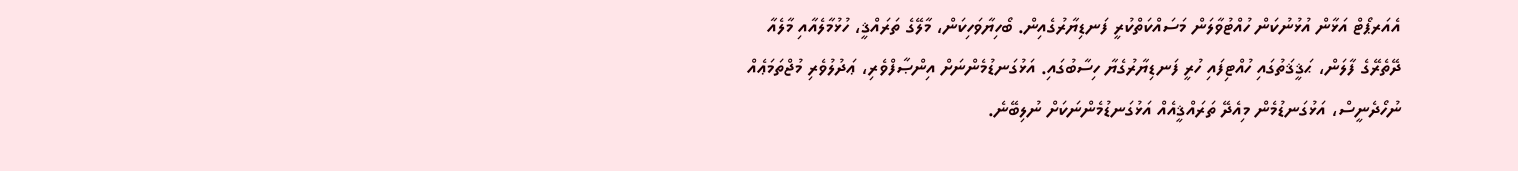އެއަރޕޯޓް އަޅާން އުޅުނުކަން ހުއްޓުވާލަން މަސައްކަތްކުރީ ފަނޑިޔާރުގެއިން. ބޯހިޔާވަހިކަން، މާލޭގެ ތަރައްޤީ، ހުޅުމާލެއާއި މާލެއާ ދޭތެރޭގެ ފާލަން، ޙަޤީޤަތުގައި ހުއްޓިފައި ހުރީ ފަނޑިޔާރުގެޔާ ހިސާބުގައި. އަޅުގަނޑުމެންނަށް އިންޞާފްވެރި، ޢަދުލުވެރި މުޖްތަމަޢެއް ނުހޯދެނީސް، އަޅުގަނޑުމެން މިއެދޭ ތަރައްޤީއެއް އަޅުގަނޑުމެންނަކަށް ނުލިބޭނެ.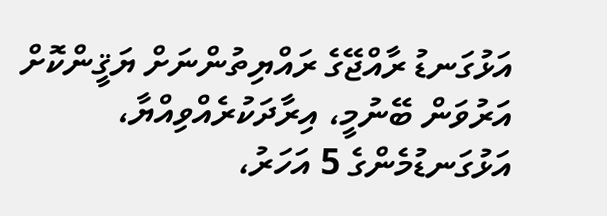އަޅުގަނޑު ރާއްޖޭގެ ރައްޔިތުންނަށް ޔަޤީންކޮށް އަރުވަން ބޭނުމީ، އިރާދަކުރެއްވިއްޔާ، އަޅުގަނޑުމެންގެ 5 އަހަރު،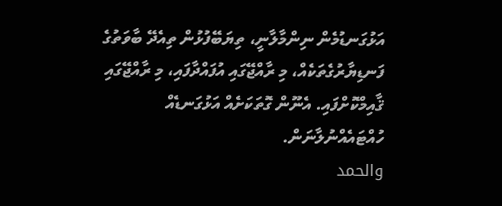އަޅުގަނޑުމެން ނިންމާލާނީ، ތިޔަބޭފުޅުން ތިއެދޭ ބާވަތުގެ ފަނޑިޔާރުގެތަކެއް، މި ރާއްޖޭގައި އުފައްދާފައި، މި ރާއްޖޭގައި ޤާއިމްކޮށްފައި. އެނޫން ގޮތަކަށެއް އަޅުގަނޑެއް ހުއްޓައެއްނުލާނަން.
والحمد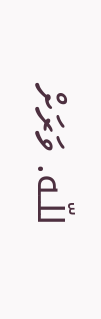للّـه. ވަރަށް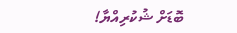ބޮޑަށް ޝުކުރިއްޔާ!